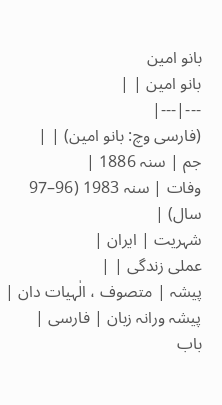بانو امین
بانو امین | |
---|---|
(فارسی وچ: بانو امین) | |
جم | سنہ 1886 |
وفات | سنہ 1983 (96–97 سال) |
شہریت | ایران |
عملی زندگی | |
پیشہ | متصوف ، الٰہیات دان |
پیشہ ورانہ زبان | فارسی |
باب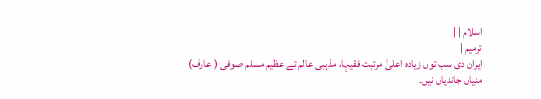اسلام | |
ترمیم |
ایران دی سب توں زیادہ اعلیٰ مرتبت فقیہا، مذہبی عالم تے عظیم مسلم صوفی ( عارف) منیاں جاندیاں نيں۔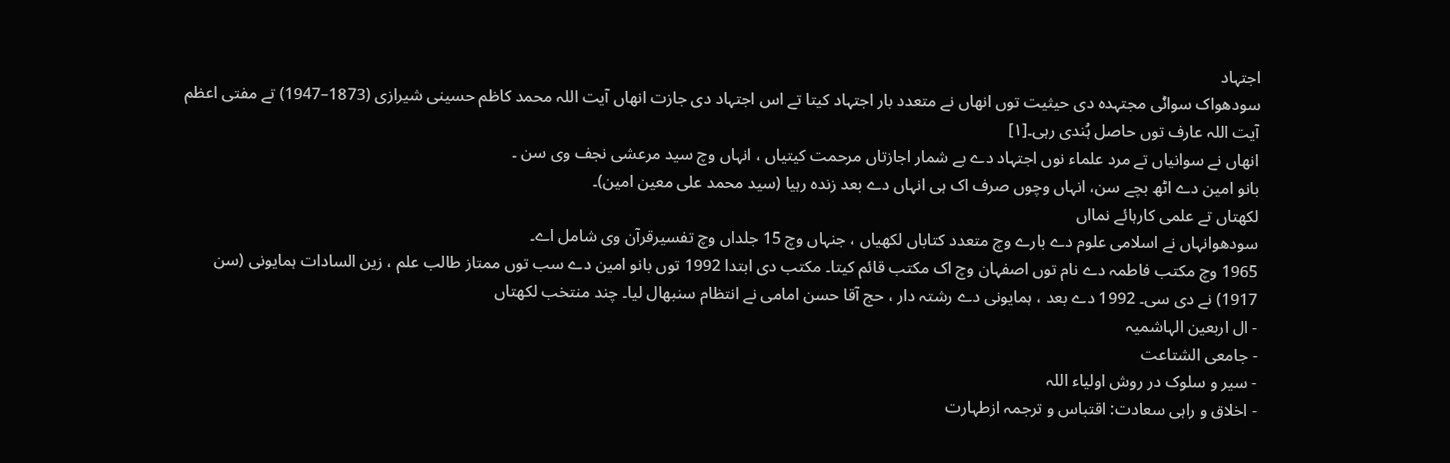اجتہاد
سودھواک سواݨی مجتہده دی حیثیت توں انھاں نے متعدد بار اجتہاد کيتا تے اس اجتہاد دی جازت انھاں آیت اللہ محمد کاظم حسینی شیرازی (1873–1947) تے مفتی اعظم آیت اللہ عارف توں حاصل ہُندی رہی۔[۱]
انھاں نے سوانیاں تے مرد علماء نوں اجتہاد دے بے شمار اجازتاں مرحمت کيتياں ، انہاں وچ سید مرعشی نجف وی سن ۔
بانو امین دے اٹھ بچے سن، انہاں وچوں صرف اک ہی انہاں دے بعد زندہ رہیا (سید محمد علی معین امین)۔
لکھتاں تے علمی کارہائے نمااں
سودھوانہاں نے اسلامی علوم دے بارے وچ متعدد کتاباں لکھياں ، جنہاں وچ 15 جلداں وچ تفسیرقرآن وی شامل اے۔
1965 وچ مکتب فاطمہ دے نام توں اصفہان وچ اک مکتب قائم کيتا۔ مکتب دی ابتدا 1992 توں بانو امین دے سب توں ممتاز طالب علم ، زین السادات ہمایونی (سن 1917) نے دی سی۔ 1992 دے بعد ، ہمایونی دے رشتہ دار ، حج آقا حسن امامی نے انتظام سنبھال لیا۔ چند منتخب لکھتاں
- ال اربعین الہاشمیہ
- جامعی الشتاعت
- سیر و سلوک در روش اولیاء اللہ
- اخلاق و راہی سعادت: اقتباس و ترجمہ ازطہارت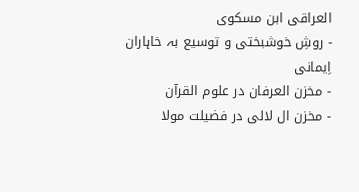العراقی ابن مسکوی
- روشِ خوشبختی و توسیع بہ خاہاران اِیمانی
- مخزن العرفان در علوم القرآن
- مخزن ال لالی در فضیلت مولا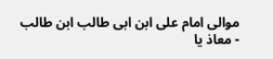موالی امام علی ابن ابی طالب ابن طالب
- معاذ یا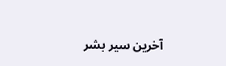آخرین سیر بشر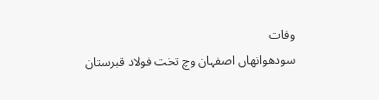وفات
سودھوانھاں اصفہان وچ تخت فولاد قبرستان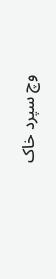وچ سپرد خاک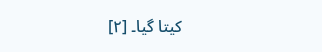کيتا گیا۔ [۲]